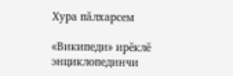Хура пăлхарсем

«Википеди» ирĕклĕ энциклопединчи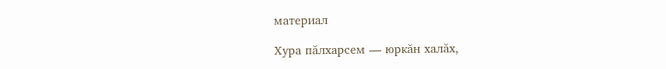материал

Хура пăлхарсем — юркăн халăх,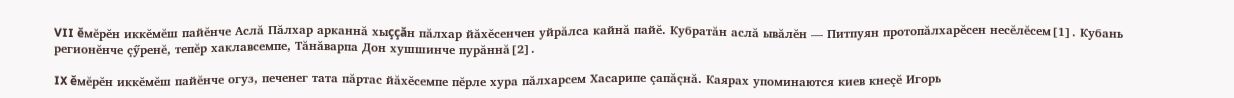VII ĕмĕрĕн иккĕмĕш пайĕнче Аслă Пăлхар арканнă хыççăн пăлхар йăхĕсенчен уйрăлса кайнă пайĕ. Кубратăн аслă ывăлĕн — Питпуян протопăлхарĕсен несĕлĕсем[1]. Кубань регионĕнче çӳренĕ, тепĕр хаклавсемпе, Тăнăварпа Дон хушшинче пурăннă[2].

IX ĕмĕрĕн иккĕмĕш пайĕнче огуз, печенег тата пăртас йăхĕсемпе пĕрле хура пăлхарсем Хасарипе çапăçнă. Каярах упоминаются киев кнеçĕ Игорь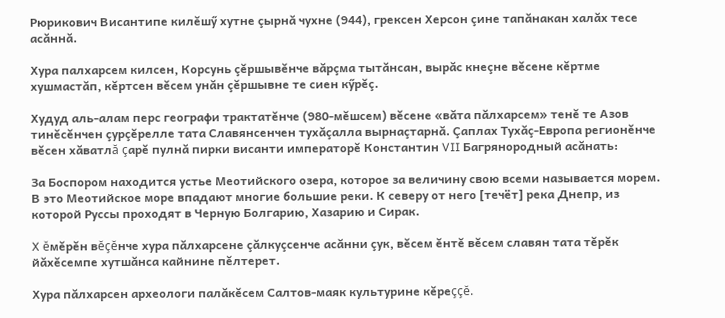Рюрикович Висантипе килĕшӳ хутне çырнă чухне (944), грексен Херсон çине тапăнакан халăх тесе асăннă.

Хура палхарсем килсен, Корсунь çĕршывĕнче вăрçма тытăнсан, вырăс кнеçне вĕсене кĕртме хушмастăп, кĕртсен вĕсем унăн çĕршывне те сиен кӳрĕç.

Худуд аль-алам перс географи трактатĕнче (980-мĕшсем) вĕсене «вăта пăлхарсем» тенĕ те Азов тинĕсĕнчен çурçĕрелле тата Славянсенчен тухăçалла вырнаçтарнă. Çаплах Тухăç-Европа регионĕнче вĕсен хăватлă çарĕ пулнă пирки висанти императорĕ Константин VII Багрянородный асăнать:

За Боспором находится устье Меотийского озера, которое за величину свою всеми называется морем. В это Меотийское море впадают многие большие реки. К северу от него [течёт] река Днепр, из которой Руссы проходят в Черную Болгарию, Хазарию и Сирак.

X ĕмĕрĕн вĕçĕнче хура пăлхарсене çăлкуçсенче асăнни çук, вĕсем ĕнтĕ вĕсем славян тата тĕрĕк йăхĕсемпе хутшăнса кайнине пĕлтерет.

Хура пăлхарсен археологи палăкĕсем Салтов-маяк культурине кĕреççĕ.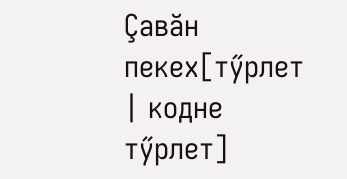Çавăн пекех[тӳрлет | кодне тӳрлет]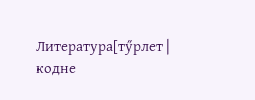Литература[тӳрлет | кодне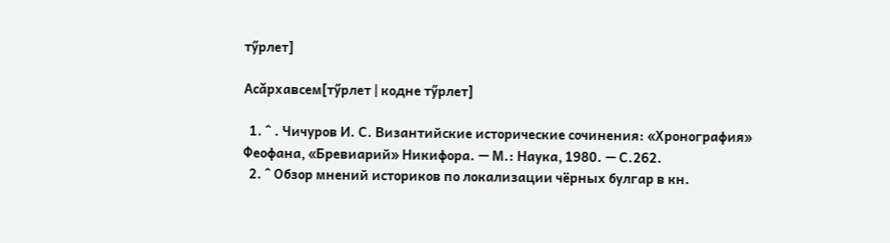тӳрлет]

Асăрхавсем[тӳрлет | кодне тӳрлет]

  1. ^ . Чичуров И. С. Византийские исторические сочинения: «Хронография» Феофана, «Бревиарий» Никифора. — М.: Наука, 1980. — С.262.
  2. ^ Обзор мнений историков по локализации чёрных булгар в кн.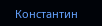Константин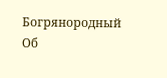Богрянородный Об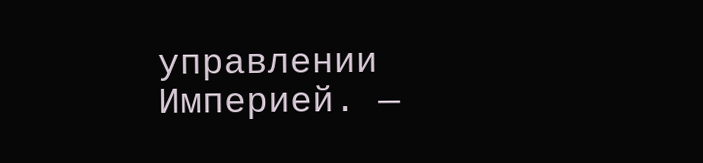управлении Империей. —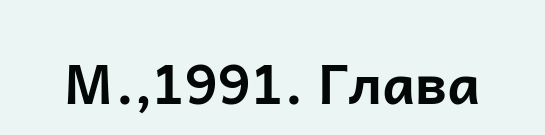М.,1991. Глава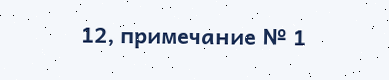12, примечание № 1